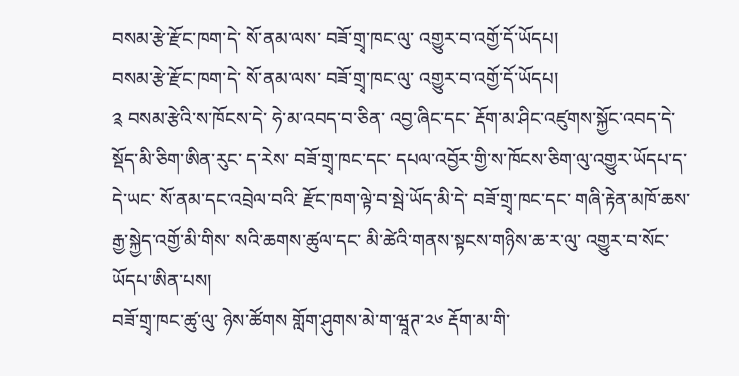བསམ་རྩེ་རྫོང་ཁག་དེ་ སོ་ནམ་ལས་ བཟོ་གྲྭ་ཁང་ལུ་ འགྱུར་བ་འགྱོ་དོ་ཡོདཔ།
བསམ་རྩེ་རྫོང་ཁག་དེ་ སོ་ནམ་ལས་ བཟོ་གྲྭ་ཁང་ལུ་ འགྱུར་བ་འགྱོ་དོ་ཡོདཔ།
༉ བསམ་རྩེའི་ས་ཁོངས་དེ་ ཧེ་མ་འབད་བ་ཅིན་ འབྱ་ཞིང་དང་ རྡོག་མ་ཤིང་འཛུགས་སྐྱོང་འབད་དེ་ སྡོད་མི་ཅིག་ཨིན་རུང་ ད་རེས་ བཟོ་གྲྭ་ཁང་དང་ དཔལ་འབྱོར་གྱི་ས་ཁོངས་ཅིག་ལུ་འགྱུར་ཡོདཔ་ད་ དེ་ཡང་ སོ་ནམ་དང་འབྲེལ་བའི་ རྫོང་ཁག་ལྟེ་བ་སྦེ་ཡོད་མི་དེ་ བཟོ་གྲྭ་ཁང་དང་ གཞི་རྟེན་མཁོ་ཆས་རྒྱ་སྐྱེད་འགྱོ་མི་གིས་ སའི་ཆགས་ཚུལ་དང་ མི་ཚེའི་གནས་སྟངས་གཉིས་ཆ་ར་ལུ་ འགྱུར་བ་སོང་ཡོདཔ་ཨིན་པས།
བཟོ་གྲྭ་ཁང་ཚུ་ལུ་ ཉེས་ཚོགས གློག་ཤུགས་མེ་ག་ཝཱཊ་༢༦ རྡོག་མ་གི་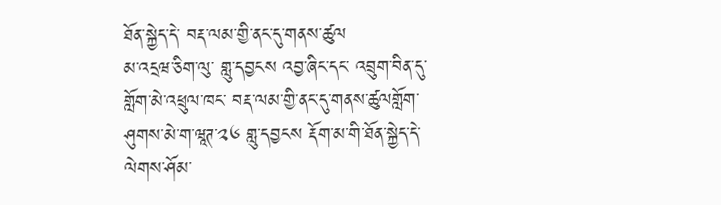ཐོན་སྐྱེད་དེ་ བརྡ་ལམ་གྱི་ནང་དུ་གནས་ཚུལ
མ་འདྲཝ་ཅིག་ལུ་ གླུ་དབྱངས འབྱ་ཞིང་དང་ འབྲུག་བིན་དུ་གློག་མེ་འཕྲུལ་ཁང་ བརྡ་ལམ་གྱི་ནང་དུ་གནས་ཚུལགློག་ཤུགས་མེ་ག་ཝཱཊ་༢༦ གླུ་དབྱངས རྡོག་མ་གི་ཐོན་སྐྱེད་དེ་ ལེགས་ཤོམ་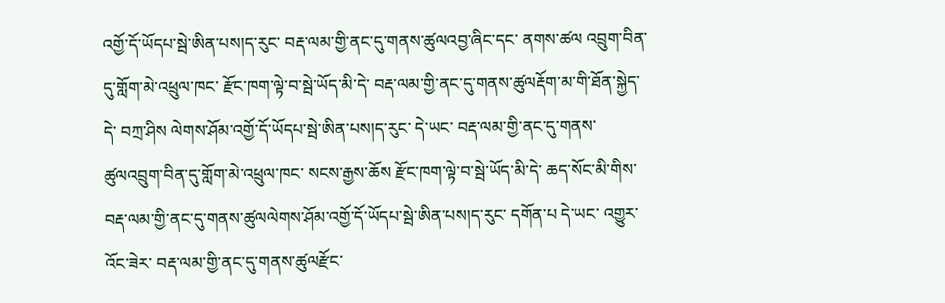འགྱོ་དོ་ཡོདཔ་སྦེ་ཨིན་པས།ད་རུང་ བརྡ་ལམ་གྱི་ནང་དུ་གནས་ཚུལའབྱ་ཞིང་དང་ ནགས་ཚལ འབྲུག་བིན་དུ་གློག་མེ་འཕྲུལ་ཁང་ རྫོང་ཁག་ལྟེ་བ་སྦེ་ཡོད་མི་དེ་ བརྡ་ལམ་གྱི་ནང་དུ་གནས་ཚུལརྡོག་མ་གི་ཐོན་སྐྱེད་དེ་ བཀྲ་ཤིས ལེགས་ཤོམ་འགྱོ་དོ་ཡོདཔ་སྦེ་ཨིན་པས།ད་རུང་ དེ་ཡང་ བརྡ་ལམ་གྱི་ནང་དུ་གནས་ཚུལའབྲུག་བིན་དུ་གློག་མེ་འཕྲུལ་ཁང་ སངས་རྒྱས་ཆོས རྫོང་ཁག་ལྟེ་བ་སྦེ་ཡོད་མི་དེ་ ཆད་སོང་མི་གིས་ བརྡ་ལམ་གྱི་ནང་དུ་གནས་ཚུལལེགས་ཤོམ་འགྱོ་དོ་ཡོདཔ་སྦེ་ཨིན་པས།ད་རུང་ དགོན་པ དེ་ཡང་ འགྱུར་འོང་ཟེར་ བརྡ་ལམ་གྱི་ནང་དུ་གནས་ཚུལརྫོང་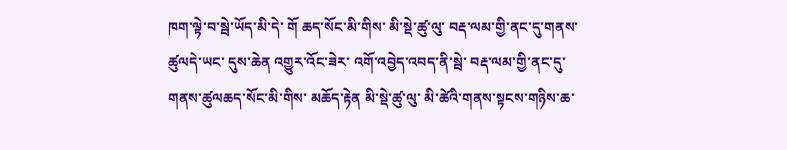ཁག་ལྟེ་བ་སྦེ་ཡོད་མི་དེ་ གོ ཆད་སོང་མི་གིས་ མི་སྡེ་ཚུ་ལུ་ བརྡ་ལམ་གྱི་ནང་དུ་གནས་ཚུལདེ་ཡང་ དུས་ཆེན འགྱུར་འོང་ཟེར་ འགོ་འབྱེད་འབད་ནི་སྦེ་ བརྡ་ལམ་གྱི་ནང་དུ་གནས་ཚུལཆད་སོང་མི་གིས་ མཆོད་རྟེན མི་སྡེ་ཚུ་ལུ་ མི་ཚེའི་གནས་སྟངས་གཉིས་ཆ་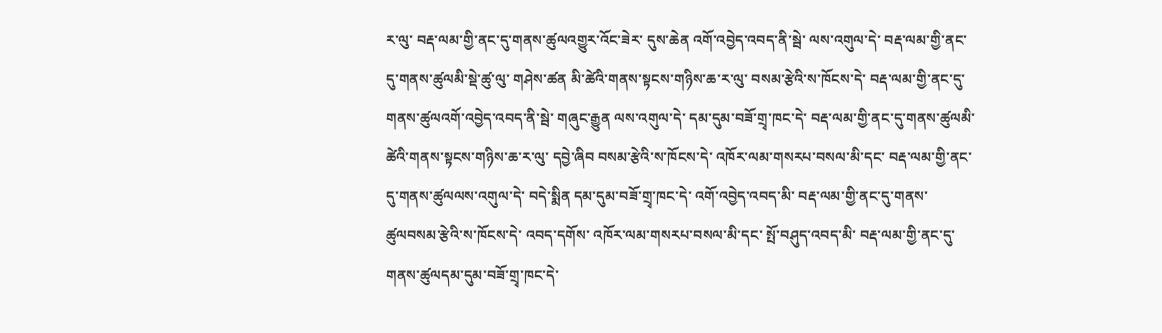ར་ལུ་ བརྡ་ལམ་གྱི་ནང་དུ་གནས་ཚུལའགྱུར་འོང་ཟེར་ དུས་ཆེན འགོ་འབྱེད་འབད་ནི་སྦེ་ ལས་འགུལ་དེ་ བརྡ་ལམ་གྱི་ནང་དུ་གནས་ཚུལམི་སྡེ་ཚུ་ལུ་ གཤེས་ཚན མི་ཚེའི་གནས་སྟངས་གཉིས་ཆ་ར་ལུ་ བསམ་རྩེའི་ས་ཁོངས་དེ་ བརྡ་ལམ་གྱི་ནང་དུ་གནས་ཚུལའགོ་འབྱེད་འབད་ནི་སྦེ་ གཞུང་རྒྱུན ལས་འགུལ་དེ་ དམ་དུམ་བཟོ་གྲྭ་ཁང་དེ་ བརྡ་ལམ་གྱི་ནང་དུ་གནས་ཚུལམི་ཚེའི་གནས་སྟངས་གཉིས་ཆ་ར་ལུ་ དབྱེ་ཞིབ བསམ་རྩེའི་ས་ཁོངས་དེ་ འཁོར་ལམ་གསརཔ་བསལ་མི་དང་ བརྡ་ལམ་གྱི་ནང་དུ་གནས་ཚུལལས་འགུལ་དེ་ བདེ་སྨིན དམ་དུམ་བཟོ་གྲྭ་ཁང་དེ་ འགོ་འབྱེད་འབད་མི་ བརྡ་ལམ་གྱི་ནང་དུ་གནས་ཚུལབསམ་རྩེའི་ས་ཁོངས་དེ་ འབད་དགོས་ འཁོར་ལམ་གསརཔ་བསལ་མི་དང་ སྤོ་བཤུད་འབད་མི་ བརྡ་ལམ་གྱི་ནང་དུ་གནས་ཚུལདམ་དུམ་བཟོ་གྲྭ་ཁང་དེ་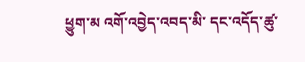ཕྱུག་མ འགོ་འབྱེད་འབད་མི་ དང་འདོད་ཚུ་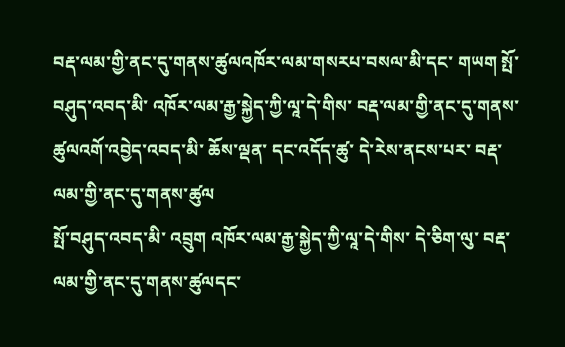བརྡ་ལམ་གྱི་ནང་དུ་གནས་ཚུལའཁོར་ལམ་གསརཔ་བསལ་མི་དང་ གཡག སྤོ་བཤུད་འབད་མི་ འཁོར་ལམ་རྒྱ་སྐྱེད་ཀྱི་ལཱ་དེ་གིས་ བརྡ་ལམ་གྱི་ནང་དུ་གནས་ཚུལའགོ་འབྱེད་འབད་མི་ ཆོས་ལྡན་ དང་འདོད་ཚུ་ དེ་རེས་ནངས་པར་ བརྡ་ལམ་གྱི་ནང་དུ་གནས་ཚུལ
སྤོ་བཤུད་འབད་མི་ འབྲུག འཁོར་ལམ་རྒྱ་སྐྱེད་ཀྱི་ལཱ་དེ་གིས་ དེ་ཅིག་ལུ་ བརྡ་ལམ་གྱི་ནང་དུ་གནས་ཚུལདང་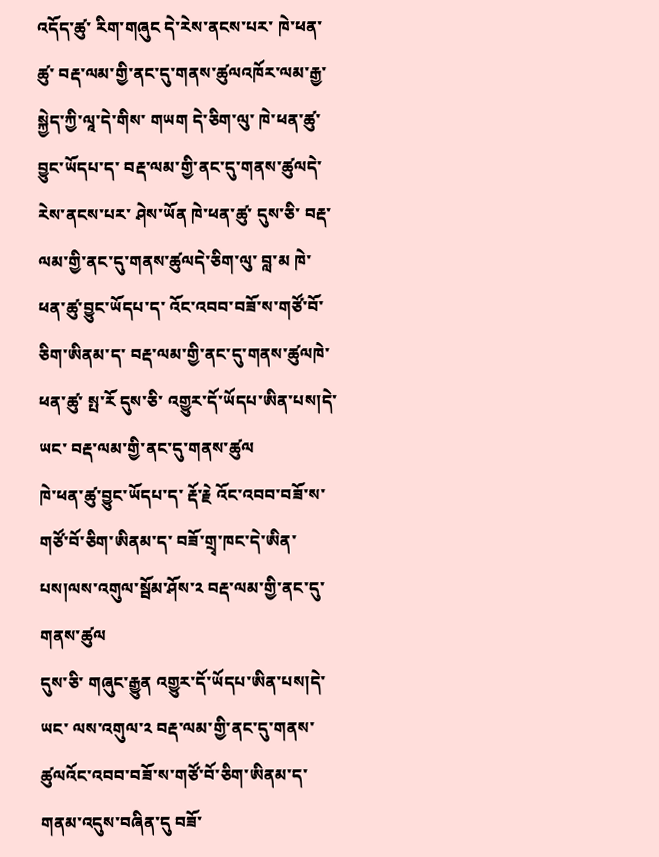འདོད་ཚུ་ རིག་གཞུང དེ་རེས་ནངས་པར་ ཁེ་ཕན་ཚུ་ བརྡ་ལམ་གྱི་ནང་དུ་གནས་ཚུལའཁོར་ལམ་རྒྱ་སྐྱེད་ཀྱི་ལཱ་དེ་གིས་ གཡག དེ་ཅིག་ལུ་ ཁེ་ཕན་ཚུ་བྱུང་ཡོདཔ་ད་ བརྡ་ལམ་གྱི་ནང་དུ་གནས་ཚུལདེ་རེས་ནངས་པར་ ཤེས་ཡོན ཁེ་ཕན་ཚུ་ དུས་ཅི་ བརྡ་ལམ་གྱི་ནང་དུ་གནས་ཚུལདེ་ཅིག་ལུ་ བླ་མ ཁེ་ཕན་ཚུ་བྱུང་ཡོདཔ་ད་ འོང་འབབ་བཟོ་ས་གཙོ་བོ་ཅིག་ཨིནམ་ད་ བརྡ་ལམ་གྱི་ནང་དུ་གནས་ཚུལཁེ་ཕན་ཚུ་ སྤ་རོ དུས་ཅི་ འགྱུར་དོ་ཡོདཔ་ཨིན་པས།དེ་ཡང་ བརྡ་ལམ་གྱི་ནང་དུ་གནས་ཚུལ
ཁེ་ཕན་ཚུ་བྱུང་ཡོདཔ་ད་ རྡོ་རྗེ འོང་འབབ་བཟོ་ས་གཙོ་བོ་ཅིག་ཨིནམ་ད་ བཟོ་གྲྭ་ཁང་དེ་ཨིན་པས།ལས་འགུལ་སྦོམ་ཤོས་༢ བརྡ་ལམ་གྱི་ནང་དུ་གནས་ཚུལ
དུས་ཅི་ གཞུང་རྒྱུན འགྱུར་དོ་ཡོདཔ་ཨིན་པས།དེ་ཡང་ ལས་འགུལ་༢ བརྡ་ལམ་གྱི་ནང་དུ་གནས་ཚུལའོང་འབབ་བཟོ་ས་གཙོ་བོ་ཅིག་ཨིནམ་ད་ གནམ་འདུས་བཞིན་དུ བཟོ་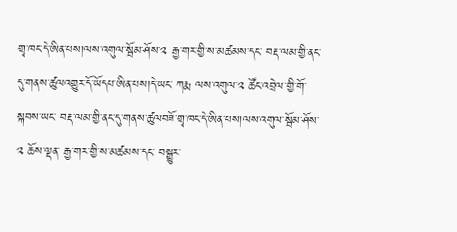གྲྭ་ཁང་དེ་ཨིན་པས།ལས་འགུལ་སྦོམ་ཤོས་༢ རྒྱ་གར་གྱི་ས་མཚམས་དང་ བརྡ་ལམ་གྱི་ནང་དུ་གནས་ཚུལའགྱུར་དོ་ཡོདཔ་ཨིན་པས།དེ་ཡང་ ཀརྨ ལས་འགུལ་༢ ཚོང་འབྲེལ་གྱི་གོ་སྐབས་ཡང་ བརྡ་ལམ་གྱི་ནང་དུ་གནས་ཚུལབཟོ་གྲྭ་ཁང་དེ་ཨིན་པས།ལས་འགུལ་སྦོམ་ཤོས་༢ ཆོས་ལྡན་ རྒྱ་གར་གྱི་ས་མཚམས་དང་ བསྒྱུར་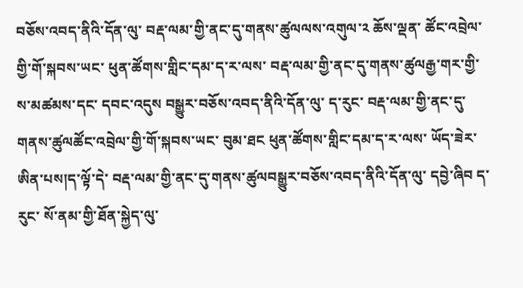བཅོས་འབད་ནིའི་དོན་ལུ་ བརྡ་ལམ་གྱི་ནང་དུ་གནས་ཚུལལས་འགུལ་༢ ཆོས་ལྡན་ ཚོང་འབྲེལ་གྱི་གོ་སྐབས་ཡང་ ཕུན་ཚོགས་གླིང་དམ་ད་ར་ལས་ བརྡ་ལམ་གྱི་ནང་དུ་གནས་ཚུལརྒྱ་གར་གྱི་ས་མཚམས་དང་ དབང་འདུས བསྒྱུར་བཅོས་འབད་ནིའི་དོན་ལུ་ ད་རུང་ བརྡ་ལམ་གྱི་ནང་དུ་གནས་ཚུལཚོང་འབྲེལ་གྱི་གོ་སྐབས་ཡང་ བུམ་ཐང ཕུན་ཚོགས་གླིང་དམ་ད་ར་ལས་ ཡོད་ཟེར་ཨིན་པས།ད་ལྟོ་དེ་ བརྡ་ལམ་གྱི་ནང་དུ་གནས་ཚུལབསྒྱུར་བཅོས་འབད་ནིའི་དོན་ལུ་ དབྱེ་ཞིབ ད་རུང་ སོ་ནམ་གྱི་ཐོན་སྐྱེད་ལུ་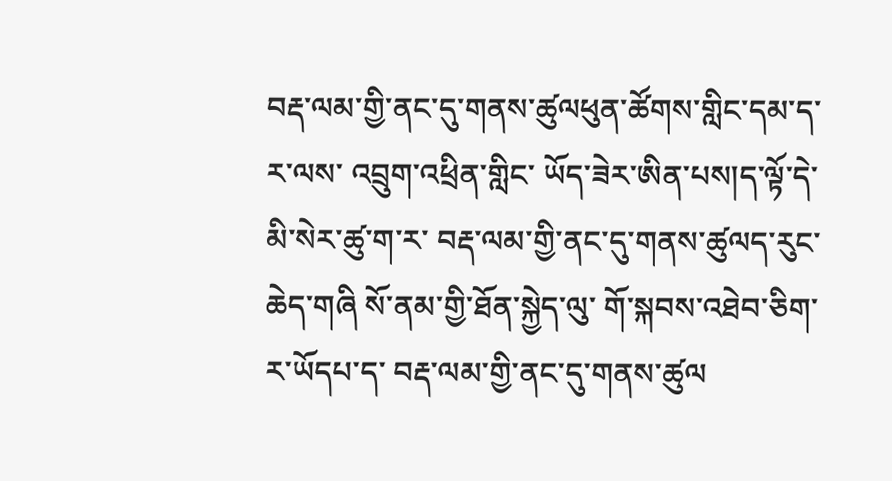བརྡ་ལམ་གྱི་ནང་དུ་གནས་ཚུལཕུན་ཚོགས་གླིང་དམ་ད་ར་ལས་ འབྲུག་འཕྲིན་གླིང་ ཡོད་ཟེར་ཨིན་པས།ད་ལྟོ་དེ་ མི་སེར་ཚུ་ག་ར་ བརྡ་ལམ་གྱི་ནང་དུ་གནས་ཚུལད་རུང་ ཆེད་གཞི སོ་ནམ་གྱི་ཐོན་སྐྱེད་ལུ་ གོ་སྐབས་འཐེབ་ཅིག་ར་ཡོདཔ་ད་ བརྡ་ལམ་གྱི་ནང་དུ་གནས་ཚུལ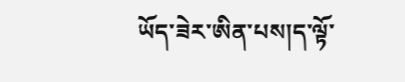ཡོད་ཟེར་ཨིན་པས།ད་ལྟོ་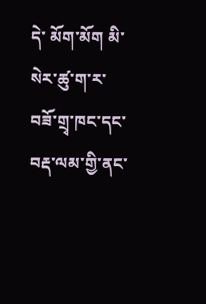དེ་ མོག་མོག མི་སེར་ཚུ་ག་ར་ བཟོ་གྲྭ་ཁང་དང་ བརྡ་ལམ་གྱི་ནང་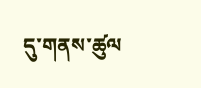དུ་གནས་ཚུལ